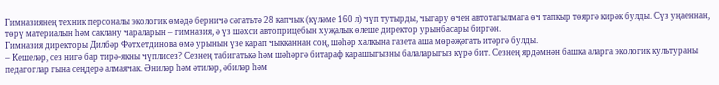Гимназиянең техник персоналы экологик өмәдә берничә сәгатьтә 28 капчык (күләме 160 л) чүп тутырды, чыгару өчен автотагылмага өч тапкыр төяргә кирәк булды. Сүз уңаеннан, төрү материалын һәм саклану чараларын – гимназия, ә үз шәхси автоприцебын хуҗалык өлеше директор урынбасары биргән.
Гимназия директоры Дилбәр Фәтхетдинова өмә урынын үзе карап чыкканнан соң, шәһәр халкына газета аша мөрәҗәгать итәргә булды.
– Кешеләр, сез нигә бар тирә-якны чүплисез? Сезнең табигатькә һәм шәһәргә битараф карашыгызны балаларыгыз күрә бит. Сезнең ярдәмнән башка аларга экологик культураны педагоглар гына сеңдерә алмаячак. Әниләр һәм әтиләр, әбиләр һәм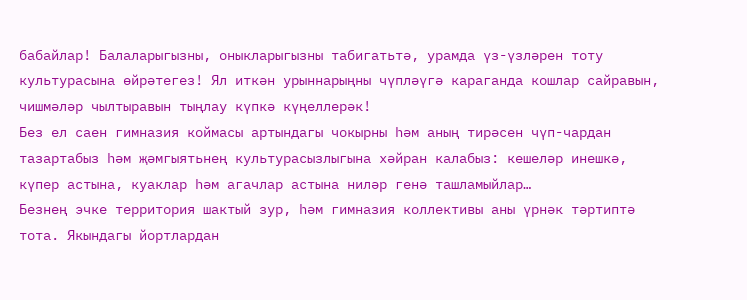бабайлар! Балаларыгызны, оныкларыгызны табигатьтә, урамда үз-үзләрен тоту культурасына өйрәтегез! Ял иткән урыннарыңны чүпләүгә караганда кошлар сайравын, чишмәләр чылтыравын тыңлау күпкә күңеллерәк!
Без ел саен гимназия коймасы артындагы чокырны һәм аның тирәсен чүп-чардан тазартабыз һәм җәмгыятьнең культурасызлыгына хәйран калабыз: кешеләр инешкә, күпер астына, куаклар һәм агачлар астына ниләр генә ташламыйлар…
Безнең эчке территория шактый зур, һәм гимназия коллективы аны үрнәк тәртиптә тота. Якындагы йортлардан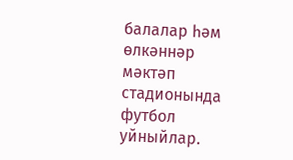балалар һәм өлкәннәр мәктәп стадионында футбол уйныйлар.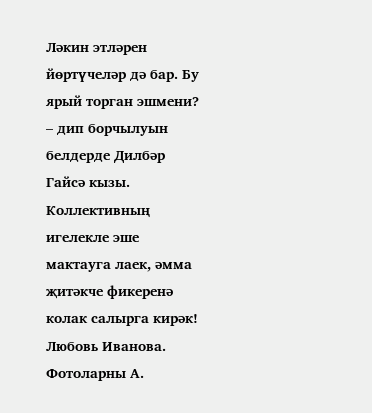Ләкин этләрен йөртүчеләр дә бар. Бу ярый торган эшмени? – дип борчылуын белдерде Дилбәр Гайсә кызы.
Коллективның игелекле эше мактауга лаек, әмма җитәкче фикеренә колак салырга кирәк!
Любовь Иванова. Фотоларны А.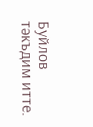Буйлов тәкъдим итте.